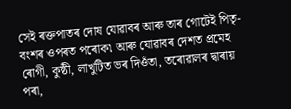সেই ৰক্তপাতৰ দোষ যোৱাবৰ আৰু তাৰ গোটেই পিতৃ-বংশৰ ওপৰত পৰোক৷ আৰু যোৱাবৰ দেশত প্ৰমেহ ৰোগী, কুষ্ঠী, লাখুটিত ভৰ দিওঁতা, তৰোৱালৰ দ্বাৰায় পৰা,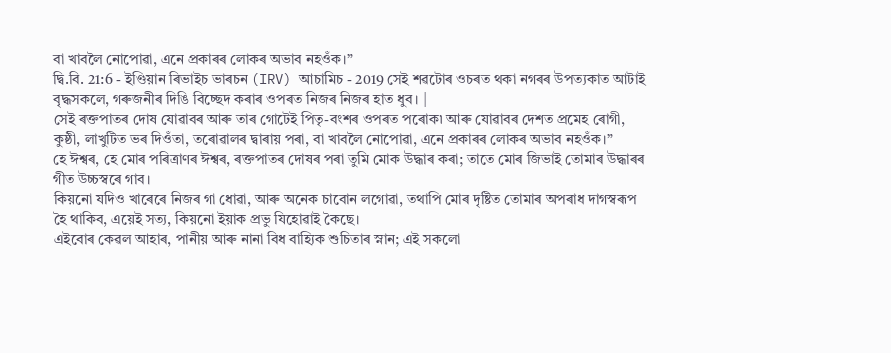বা খাবলৈ নোপোৱা, এনে প্ৰকাৰৰ লোকৰ অভাব নহওঁক।”
দ্বি.বি. 21:6 - ইণ্ডিয়ান ৰিভাইচ ভাৰচন (IRV) আচামিচ - 2019 সেই শৱটোৰ ওচৰত থকা নগৰৰ উপত্যকাত আটাই বৃদ্ধসকলে, গৰুজনীৰ দিঙি বিচ্ছেদ কৰাৰ ওপৰত নিজৰ নিজৰ হাত ধুব। |
সেই ৰক্তপাতৰ দোষ যোৱাবৰ আৰু তাৰ গোটেই পিতৃ-বংশৰ ওপৰত পৰোক৷ আৰু যোৱাবৰ দেশত প্ৰমেহ ৰোগী, কুষ্ঠী, লাখুটিত ভৰ দিওঁতা, তৰোৱালৰ দ্বাৰায় পৰা, বা খাবলৈ নোপোৱা, এনে প্ৰকাৰৰ লোকৰ অভাব নহওঁক।”
হে ঈশ্বৰ, হে মোৰ পৰিত্ৰাণৰ ঈশ্বৰ, ৰক্তপাতৰ দোষৰ পৰা তুমি মোক উদ্ধাৰ কৰা; তাতে মোৰ জিভাই তোমাৰ উদ্ধাৰৰ গীত উচ্চস্বৰে গাব।
কিয়নো যদিও খাৰেৰে নিজৰ গা ধোৱা, আৰু অনেক চাবোন লগোৱা, তথাপি মোৰ দৃষ্টিত তোমাৰ অপৰাধ দাগস্বৰূপ হৈ থাকিব, এয়েই সত্য, কিয়নো ইয়াক প্ৰভু যিহোৱাই কৈছে।
এইবোৰ কেৱল আহাৰ, পানীয় আৰু নানা বিধ বাহ্যিক শুচিতাৰ স্নান; এই সকলো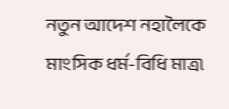নতুন আদেশ নহালৈকে মাংসিক ধর্ম-বিধি মাত্ৰ৷